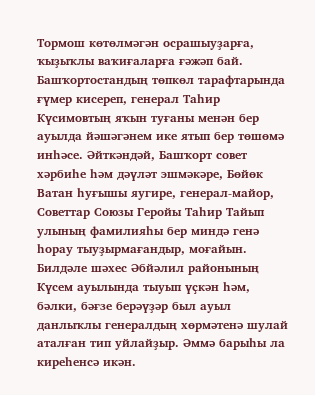Тормош көтөлмәгән осрашыуҙарға, ҡыҙыҡлы ваҡиғаларға ғәжәп бай. Башҡортостандың төпкөл тарафтарында ғүмер кисереп, генерал Таһир Күсимовтың яҡын туғаны менән бер ауылда йәшәгәнем ике ятып бер төшөмә инһәсе. Әйткәндәй, Башҡорт совет хәрбиһе һәм дәүләт эшмәкәре, Бөйөк Ватан һуғышы яугире, генерал-майор, Советтар Союзы Геройы Таһир Тайып улының фамилияһы бер миндә генә һорау тыуҙырмағандыр, моғайын. Билдәле шәхес Әбйәлил районының Күсем ауылында тыуып үҫкән һәм, бәлки, бәғзе берәүҙәр был ауыл данлыҡлы генералдың хөрмәтенә шулай аталған тип уйлайҙыр. Әммә барыһы ла киреһенсә икән.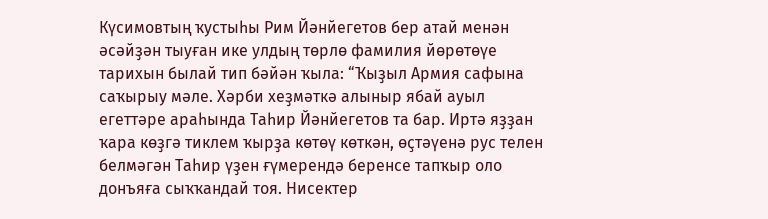Күсимовтың ҡустыһы Рим Йәнйегетов бер атай менән әсәйҙән тыуған ике улдың төрлө фамилия йөрөтөүе тарихын былай тип бәйән ҡыла: “Ҡыҙыл Армия сафына саҡырыу мәле. Хәрби хеҙмәткә алыныр ябай ауыл егеттәре араһында Таһир Йәнйегетов та бар. Иртә яҙҙан ҡара көҙгә тиклем ҡырҙа көтөү көткән, өҫтәүенә рус телен белмәгән Таһир үҙен ғүмерендә беренсе тапҡыр оло донъяға сыҡҡандай тоя. Нисектер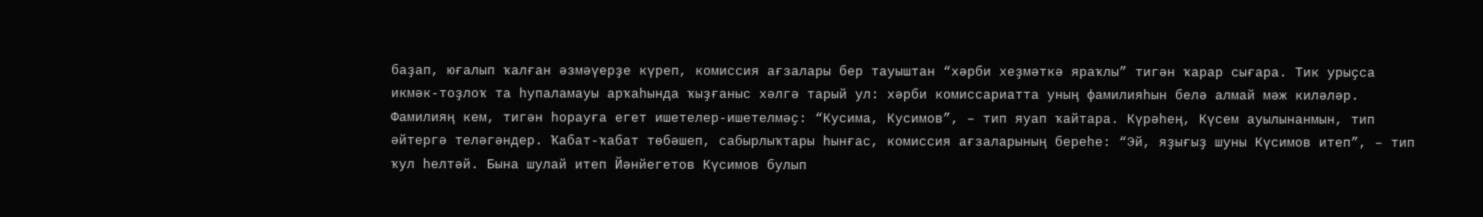баҙап, юғалып ҡалған әзмәүерҙе күреп, комиссия ағзалары бер тауыштан “хәрби хеҙмәткә яраҡлы” тигән ҡарар сығара. Тик урыҫса икмәк-тоҙлоҡ та һупаламауы арҡаһында ҡыҙғаныс хәлгә тарый ул: хәрби комиссариатта уның фамилияһын белә алмай мәж киләләр. Фамилияң кем, тигән һорауға егет ишетелер-ишетелмәҫ: “Кусима, Кусимов”, – тип яуап ҡайтара. Күрәһең, Күсем ауылынанмын, тип әйтергә теләгәндер. Ҡабат-ҡабат төбәшеп, сабырлыҡтары һынғас, комиссия ағзаларының береһе: “Эй, яҙығыҙ шуны Күсимов итеп”, – тип ҡул һелтәй. Бына шулай итеп Йәнйегетов Күсимов булып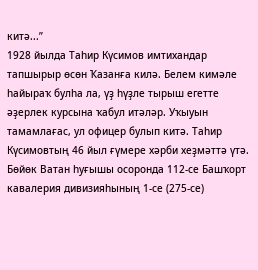китә...”
1928 йылда Таһир Күсимов имтихандар тапшырыр өсөн Ҡазанға килә. Белем кимәле һайыраҡ булһа ла, үҙ һүҙле тырыш егетте әҙерлек курсына ҡабул итәләр. Уҡыуын тамамлағас, ул офицер булып китә. Таһир Күсимовтың 46 йыл ғүмере хәрби хеҙмәттә үтә. Бөйөк Ватан һуғышы осоронда 112-се Башҡорт кавалерия дивизияһының 1-се (275-се)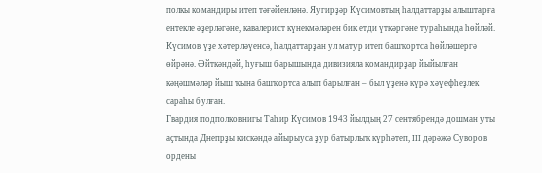полкы командиры итеп тәғәйенләнә. Яугирҙәр Күсимовтың һалдаттарҙы алыштарға ентекле әҙерләгәне, кавалерист күнекмәләрен бик етди үткәргәне тураһында һөйләй. Күсимов үҙе хәтерләүенсә, һалдаттарҙан ул матур итеп башҡортса һөйләшергә өйрәнә. Әйткәндәй, һуғыш барышында дивизияла командирҙар йыйылған кәңәшмәләр йыш ҡына башҡортса алып барылған – был үҙенә күрә хәүефһеҙлек сараһы булған.
Гвардия подполковнигы Таһир Күсимов 1943 йылдың 27 сентябрендә дошман уты аҫтында Днепрҙы кискәндә айырыуса ҙур батырлыҡ күрһәтеп, III дәрәжә Суворов ордены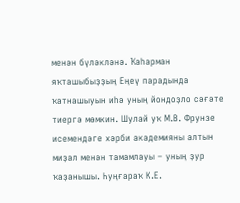менән бүләкләнә. Ҡаһарман яҡташыбыҙҙың Еңеү парадында ҡатнашыуын иһә уның йондоҙло сәғәте тиергә мөмкин. Шулай уҡ М.В. Фрунзе исемендәге хәрби академияны алтын миҙал менән тамамлауы – уның ҙур ҡаҙанышы. Һуңғараҡ К.Е.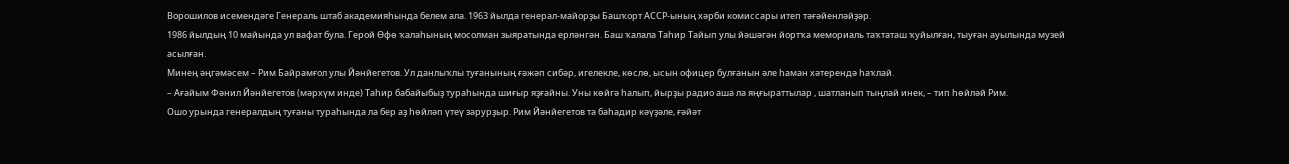Ворошилов исемендәге Генераль штаб академияһында белем ала. 1963 йылда генерал-майорҙы Башҡорт АССР-ының хәрби комиссары итеп тәғәйенләйҙәр.
1986 йылдың 10 майында ул вафат була. Герой Өфө ҡалаһының мосолман зыяратында ерләнгән. Баш ҡалала Таһир Тайып улы йәшәгән йортҡа мемориаль таҡтаташ ҡуйылған, тыуған ауылында музей асылған.
Минең әңгәмәсем – Рим Байрамғол улы Йәнйегетов. Ул данлыҡлы туғанының ғәжәп сибәр, игелекле, көслө, ысын офицер булғанын әле һаман хәтерендә һаҡлай.
– Ағайым Фәнил Йәнйегетов (мәрхүм инде) Таһир бабайыбыҙ тураһында шиғыр яҙғайны. Уны көйгә һалып, йырҙы радио аша ла яңғыраттылар , шатланып тыңлай инек, – тип һөйләй Рим.
Ошо урында генералдың туғаны тураһында ла бер аҙ һөйләп үтеү зарурҙыр. Рим Йәнйегетов та баһадир кәүҙәле, ғәйәт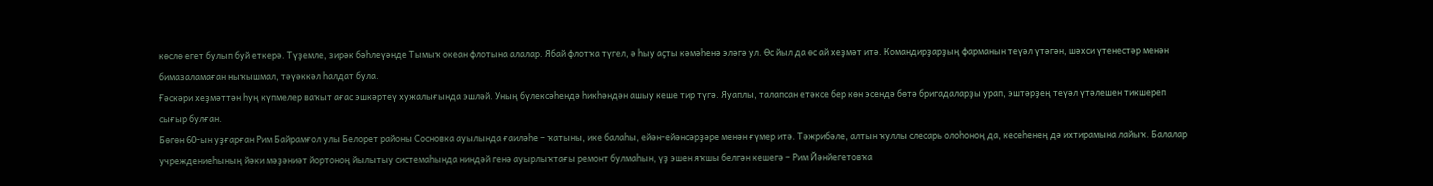көслө егет булып буй еткерә. Түҙемле, зирәк бәһлеүәнде Тымыҡ океан флотына алалар. Ябай флотҡа түгел, ә һыу аҫты кәмәһенә эләгә ул. Өс йыл да өс ай хеҙмәт итә. Командирҙарҙың фарманын теүәл үтәгән, шәхси үтенестәр менән бимазаламаған ныҡышмал, тәүәккәл һалдат була.
Ғәскәри хеҙмәттән һуң күпмелер ваҡыт ағас эшкәртеү хужалығында эшләй. Уның бүлексәһендә һикһәндән ашыу кеше тир түгә. Яуаплы, талапсан етәксе бер көн эсендә бөтә бригадаларҙы урап, эштәрҙең теүәл үтәлешен тикшереп сығыр булған.
Бөгөн 60-ын уҙғарған Рим Байрамғол улы Белорет районы Сосновка ауылында ғаиләһе – ҡатыны, ике балаһы, ейән-ейәнсәрҙәре менән ғүмер итә. Тәжрибәле, алтын ҡуллы слесарь олоһоноң да, кесеһенең дә ихтирамына лайыҡ. Балалар учреждениеһының йәки мәҙәниәт йортоноң йылытыу системаһында ниндәй генә ауырлыҡтағы ремонт булмаһын, үҙ эшен яҡшы белгән кешегә – Рим Йәнйегетовҡа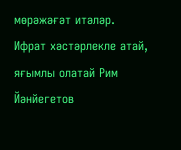мөрәжәғәт итәләр.
Ифрат хәстәрлекле атай, яғымлы олатай Рим Йәнйегетов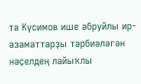та Күсимов ише абруйлы ир-азаматтарҙы тәрбиәләгән нәҫелдең лайыҡлы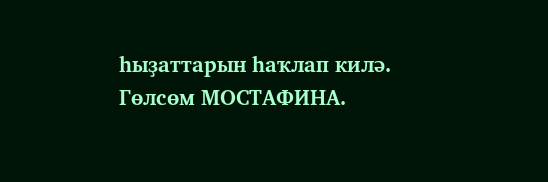һыҙаттарын һаҡлап килә.
Гөлсөм МОСТАФИНА.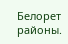Белорет районы.